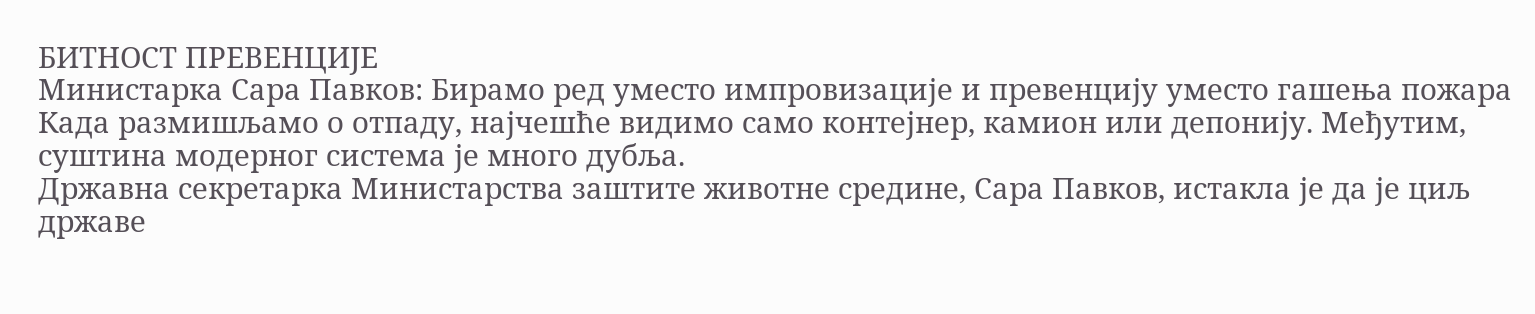БИТНОСТ ПРЕВЕНЦИЈЕ
Министарка Сара Павков: Бирамо ред уместо импровизације и превенцију уместо гашења пожара
Када размишљамо о отпаду, најчешће видимо само контејнер, камион или депонију. Међутим, суштина модерног система је много дубља.
Државна секретарка Министарства заштите животне средине, Сара Павков, истакла је да је циљ државе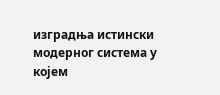изградња истински модерног система у којем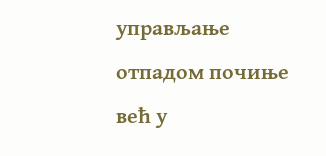управљање отпадом почиње већ у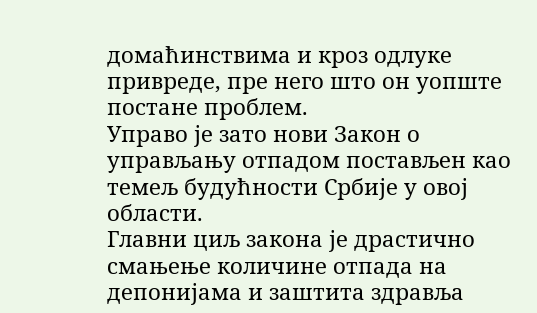домаћинствима и кроз одлуке привреде, пре него што он уопште постане проблем.
Управо је зато нови Закон о управљању отпадом постављен као темељ будућности Србије у овој области.
Главни циљ закона је драстично смањење количине отпада на депонијама и заштита здравља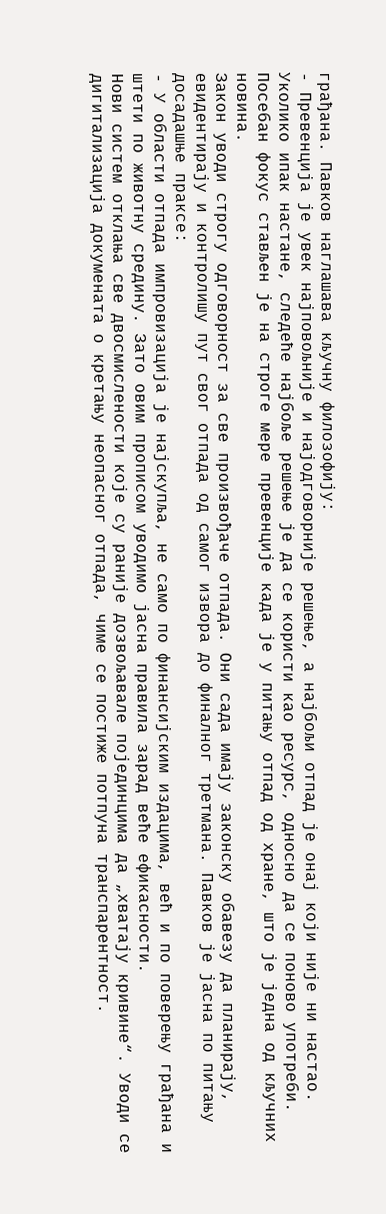грађана. Павков наглашава кључну филозофију:
- Превенција је увек најповољније и најодговорније решење, а најбољи отпад је онај који није ни настао. Уколико ипак настане, следеће најбоље решење је да се користи као ресурс, односно да се поново употреби.
Посебан фокус стављен је на строге мере превенције када је у питању отпад од хране, што је једна од кључних новина.
Закон уводи строгу одговорност за све произвођаче отпада. Они сада имају законску обавезу да планирају, евидентирају и контролишу пут свог отпада од самог извора до финалног третмана. Павков је јасна по питању досадашње праксе:
- У области отпада импровизација је најскупља, не само по финансијским издацима, већ и по поверењу грађана и штети по животну средину. Зато овим прописом уводимо јасна правила зарад веће ефикасности.
Нови систем отклања све двосмислености које су раније дозвољавале појединцима да „хватају кривине“. Уводи се дигитализација докумената о кретању неопасног отпада, чиме се постиже потпуна транспарентност.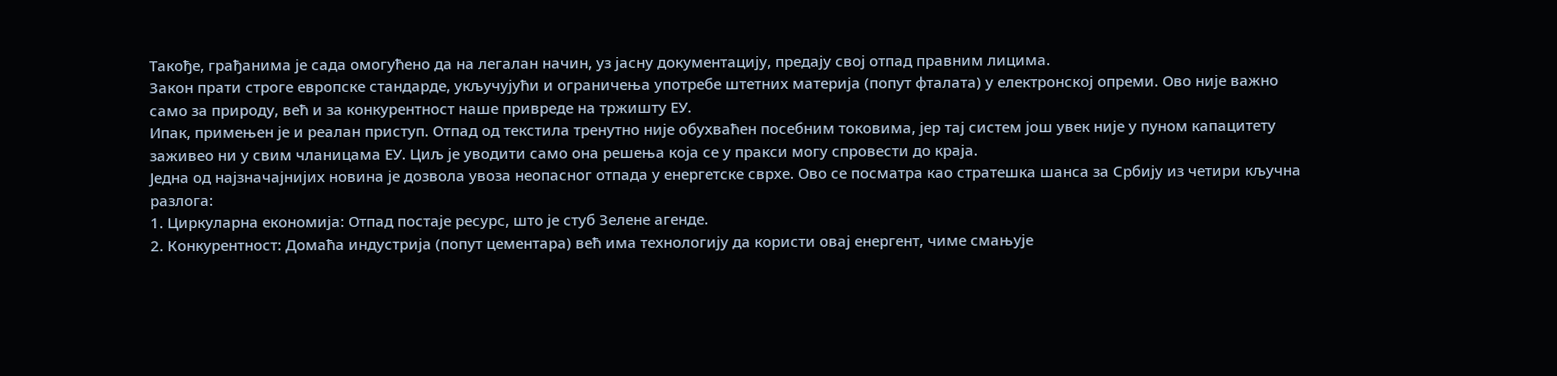Такође, грађанима је сада омогућено да на легалан начин, уз јасну документацију, предају свој отпад правним лицима.
Закон прати строге европске стандарде, укључујући и ограничења употребе штетних материја (попут фталата) у електронској опреми. Ово није важно само за природу, већ и за конкурентност наше привреде на тржишту ЕУ.
Ипак, примењен је и реалан приступ. Отпад од текстила тренутно није обухваћен посебним токовима, јер тај систем још увек није у пуном капацитету заживео ни у свим чланицама ЕУ. Циљ је уводити само она решења која се у пракси могу спровести до краја.
Једна од најзначајнијих новина је дозвола увоза неопасног отпада у енергетске сврхе. Ово се посматра као стратешка шанса за Србију из четири кључна разлога:
1. Циркуларна економија: Отпад постаје ресурс, што је стуб Зелене агенде.
2. Конкурентност: Домаћа индустрија (попут цементара) већ има технологију да користи овај енергент, чиме смањује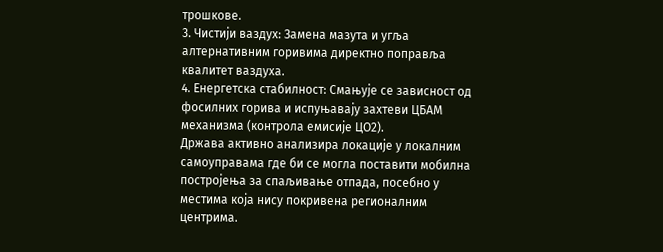трошкове.
3. Чистији ваздух: Замена мазута и угља алтернативним горивима директно поправља квалитет ваздуха.
4. Енергетска стабилност: Смањује се зависност од фосилних горива и испуњавају захтеви ЦБАМ механизма (контрола емисије ЦО2).
Држава активно анализира локације у локалним самоуправама где би се могла поставити мобилна постројења за спаљивање отпада, посебно у местима која нису покривена регионалним центрима.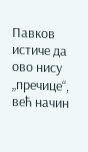Павков истиче да ово нису „пречице“, већ начин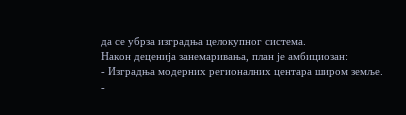да се убрза изградња целокупног система.
Након деценија занемаривања, план је амбициозан:
- Изградња модерних регионалних центара широм земље.
-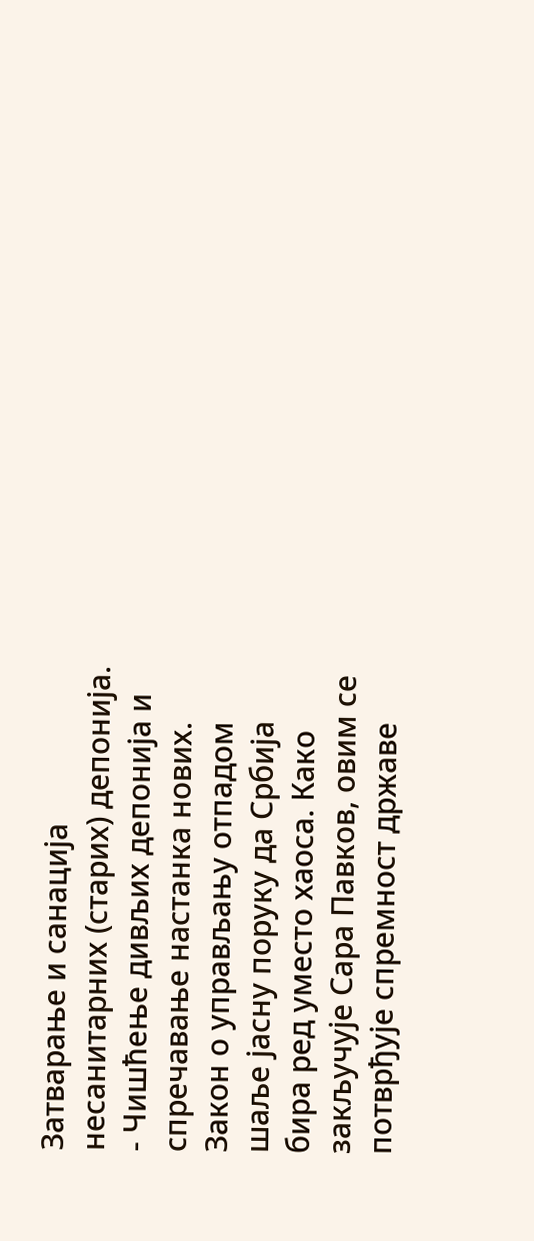Затварање и санација несанитарних (старих) депонија.
- Чишћење дивљих депонија и спречавање настанка нових.
Закон о управљању отпадом шаље јасну поруку да Србија бира ред уместо хаоса. Како закључује Сара Павков, овим се потврђује спремност државе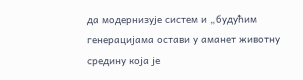да модернизује систем и „будућим генерацијама остави у аманет животну средину која је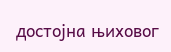достојна њиховог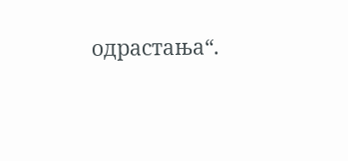одрастања“.